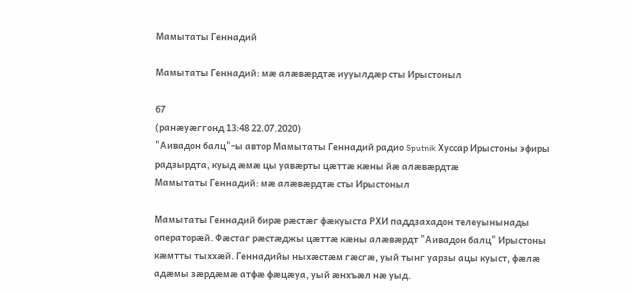Мамытаты Геннадий

Мамытаты Геннадий: мæ алæвæрдтæ иууылдæр сты Ирыстоныл

67
(ранӕуӕггонд 13:48 22.07.2020)
"Аивадон балц"-ы автор Мамытаты Геннадий радио Sputnik Хуссар Ирыстоны эфиры радзырдта, куыд æмæ цы уавæрты цæттæ кæны йæ алæвæрдтæ
Мамытаты Геннадий: мæ алæвæрдтæ сты Ирыстоныл

Мамытаты Геннадий бирæ рæстæг фæкуыста РХИ паддзахадон телеуынынады операторæй. Фæстаг рæстæджы цæттæ кæны алæвæрдт "Аивадон балц" Ирыстоны кæмтты тыххæй. Геннадийы ныхæстæм гæсгæ, уый тынг уарзы ацы куыст, фæлæ адæмы зæрдæмæ атфæ фæцæуа, уый æнхъæл нæ уыд.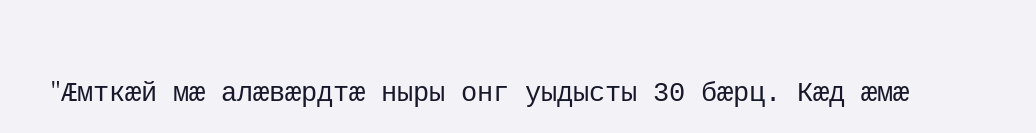"Æмткæй мæ алæвæрдтæ ныры онг уыдысты 30 бæрц. Кæд æмæ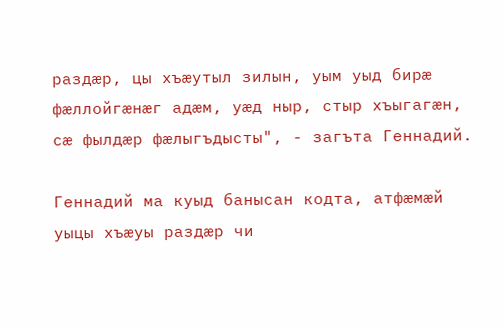раздæр, цы хъæутыл зилын, уым уыд бирæ фæллойгæнæг адæм, уæд ныр, стыр хъыгагæн, сæ фылдæр фæлыгъдысты", - загъта Геннадий.

Геннадий ма куыд банысан кодта, атфæмæй уыцы хъæуы раздæр чи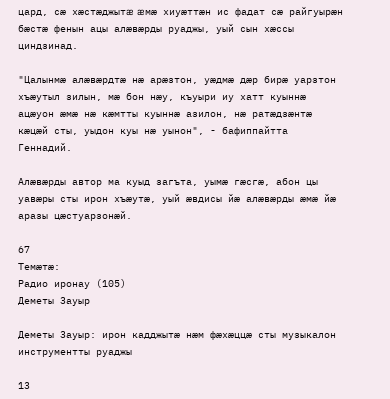цард, сæ хæстæджытæ æмæ хиуæттæн ис фадат сæ райгуырæн бæстæ фенын ацы алæвæрды руаджы, уый сын хæссы циндзинад.

"Цалынмæ алæвæрдтæ нæ арæзтон, уæдмæ дæр бирæ уарзтон хъæутыл зилын, мæ бон нæу, къуыри иу хатт куыннæ ацæуон æмæ нæ кæмтты куыннæ азилон, нæ ратæдзæнтæ кæцæй сты, уыдон куы нæ уынон", - бафиппайтта Геннадий.

Алæвæрды автор ма куыд загъта, уымæ гæсгæ, абон цы уавæры сты ирон хъæутæ, уый æвдисы йæ алæвæрды æмæ йæ аразы цæстуарзонæй.

67
Темӕтӕ:
Радио иронау (105)
Деметы Зауыр

Деметы Зауыр: ирон кадджытæ нæм фæхæццæ сты музыкалон инструментты руаджы

13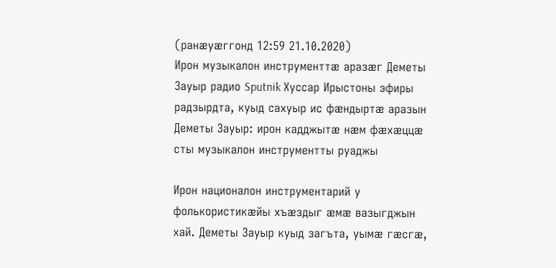(ранӕуӕггонд 12:59 21.10.2020)
Ирон музыкалон инструменттæ аразæг Деметы Зауыр радио Sputnik Хуссар Ирыстоны эфиры радзырдта, куыд сахуыр ис фæндыртæ аразын
Деметы Зауыр: ирон кадджытæ нæм фæхæццæ сты музыкалон инструментты руаджы

Ирон националон инструментарий у фолькористикæйы хъæздыг æмæ вазыгджын хай. Деметы Зауыр куыд загъта, уымæ гæсгæ,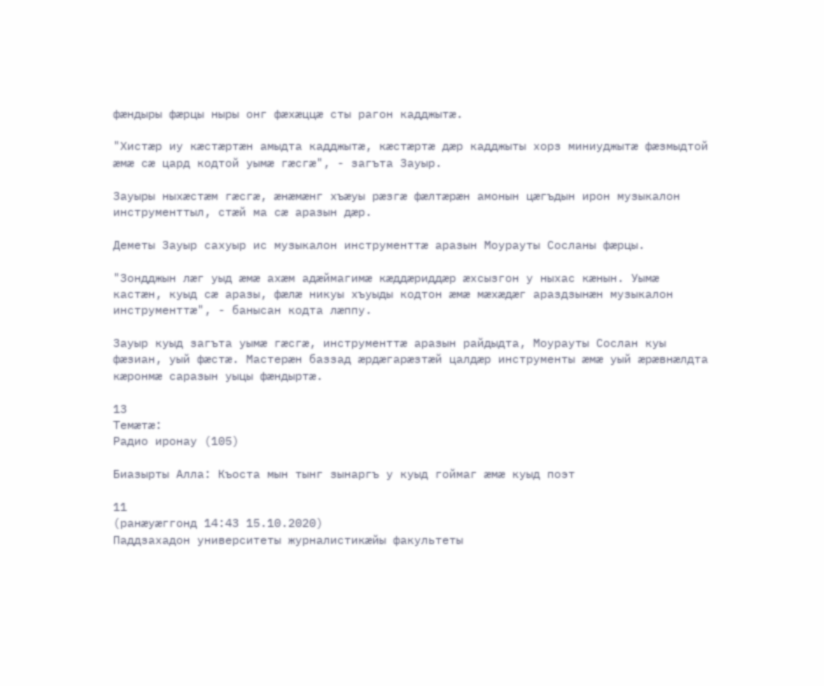фæндыры фæрцы ныры онг фæхæццæ сты рагон кадджытæ.

"Хистæр иу кæстæртæн амыдта кадджытæ, кæстæртæ дæр кадджыты хорз миниуджытæ фæзмыдтой æмæ сæ цард кодтой уымæ гæсгæ", - загъта Зауыр.

Зауыры ныхæстæм гæсгæ, æнæмæнг хъæуы рæзгæ фæлтæрæн амонын цæгъдын ирон музыкалон инструменттыл, стæй ма сæ аразын дæр.

Деметы Зауыр сахуыр ис музыкалон инструменттæ аразын Моурауты Сосланы фæрцы.

"Зондджын лæг уыд æмæ ахæм адæймагимæ кæддæриддæр æхсызгон у ныхас кæнын. Уымæ кастæн, куыд сæ аразы, фæлæ никуы хъуыды кодтон æмæ мæхæдæг араздзынæн музыкалон инструменттæ", - банысан кодта лæппу.

Зауыр куыд загъта уымæ гæсгæ, инструменттæ аразын райдыдта, Моурауты Сослан куы фæзиан, уый фæстæ. Мастерæн баззад æрдæгарæзтæй цалдæр инструменты æмæ уый æрæвнæлдта кæронмæ саразын уыцы фæндыртæ.

13
Темӕтӕ:
Радио иронау (105)

Биазырты Алла: Къоста мын тынг зынаргъ у куыд гоймаг æмæ куыд поэт

11
(ранӕуӕггонд 14:43 15.10.2020)
Паддзахадон университеты журналистикæйы факультеты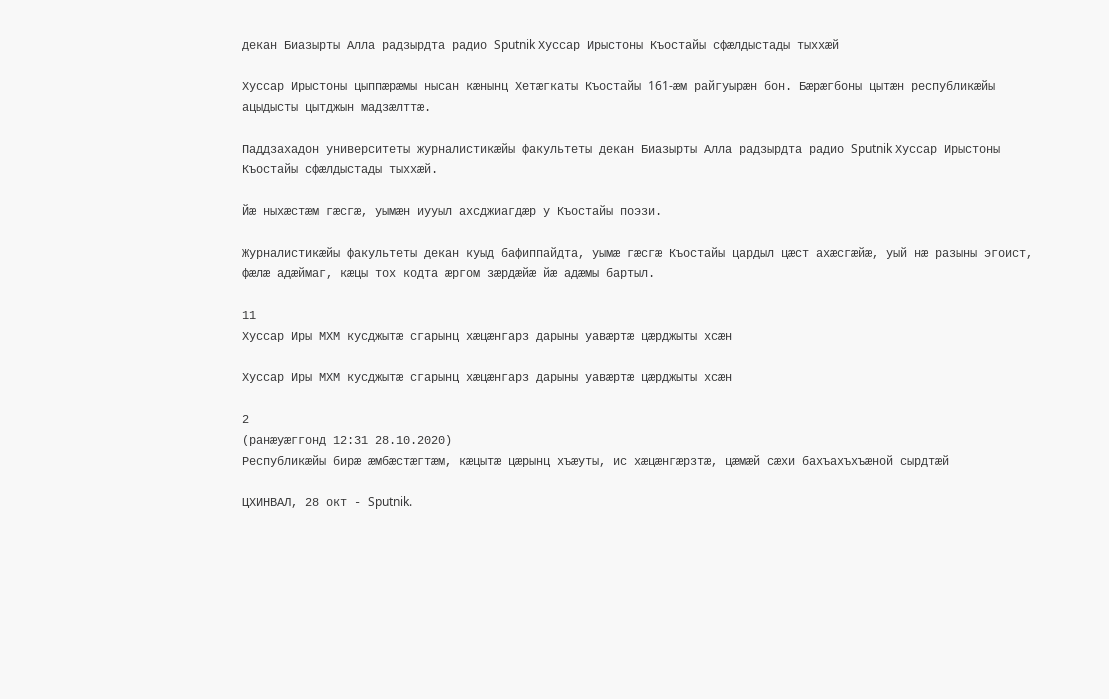декан Биазырты Алла радзырдта радио Sputnik Хуссар Ирыстоны Къостайы сфæлдыстады тыххæй

Хуссар Ирыстоны цыппæрæмы нысан кæнынц Хетæгкаты Къостайы 161-æм райгуырæн бон. Бæрæгбоны цытæн республикæйы ацыдысты цытджын мадзæлттæ.

Паддзахадон университеты журналистикæйы факультеты декан Биазырты Алла радзырдта радио Sputnik Хуссар Ирыстоны Къостайы сфæлдыстады тыххæй.

Йæ ныхæстæм гæсгæ, уымæн иууыл ахсджиагдæр у Къостайы поэзи.

Журналистикæйы факультеты декан куыд бафиппайдта, уымæ гæсгæ Къостайы цардыл цæст ахæсгæйæ, уый нæ разыны эгоист, фæлæ адæймаг, кæцы тох кодта æргом зæрдæйæ йæ адæмы бартыл.

11
Хуссар Иры МХМ кусджытӕ сгарынц хӕцӕнгарз дарыны уавӕртӕ цӕрджыты хсӕн

Хуссар Иры МХМ кусджытӕ сгарынц хӕцӕнгарз дарыны уавӕртӕ цӕрджыты хсӕн

2
(ранӕуӕггонд 12:31 28.10.2020)
Республикӕйы бирӕ ӕмбӕстӕгтӕм, кӕцытӕ цӕрынц хъӕуты, ис хӕцӕнгӕрзтӕ, цӕмӕй сӕхи бахъахъхъӕной сырдтӕй

ЦХИНВАЛ, 28 окт - Sputnik.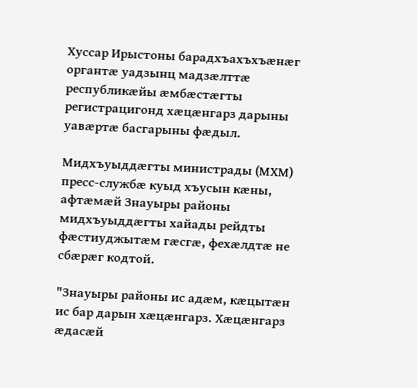Хуссар Ирыстоны барадхъахъхъӕнӕг органтӕ уадзынц мадзӕлттӕ республикӕйы ӕмбӕстӕгты регистрацигонд хӕцӕнгарз дарыны уавӕртӕ басгарыны фӕдыл.

Мидхъуыддӕгты министрады (МХМ) пресс-службӕ куыд хъусын кӕны, афтӕмӕй Знауыры районы мидхъуыддӕгты хайады рейдты фӕстиуджытӕм гӕсгӕ, фехӕлдтӕ не сбӕрӕг кодтой.

"Знауыры районы ис адӕм, кӕцытӕн ис бар дарын хӕцӕнгарз. Хӕцӕнгарз ӕдасӕй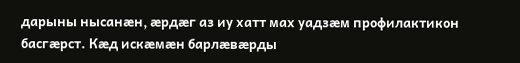дарыны нысанӕн, ӕрдӕг аз иу хатт мах уадзӕм профилактикон басгӕрст. Кӕд искӕмӕн барлӕвӕрды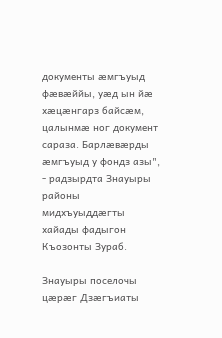документы ӕмгъуыд фӕвӕййы, уӕд ын йӕ хӕцӕнгарз байсӕм, цалынмӕ ног документ сараза. Барлӕвӕрды ӕмгъуыд у фондз азы", - радзырдта Знауыры районы мидхъуыддӕгты хайады фадыгон Къозонты Зураб.

Знауыры поселочы цӕрӕг Дзӕгъиаты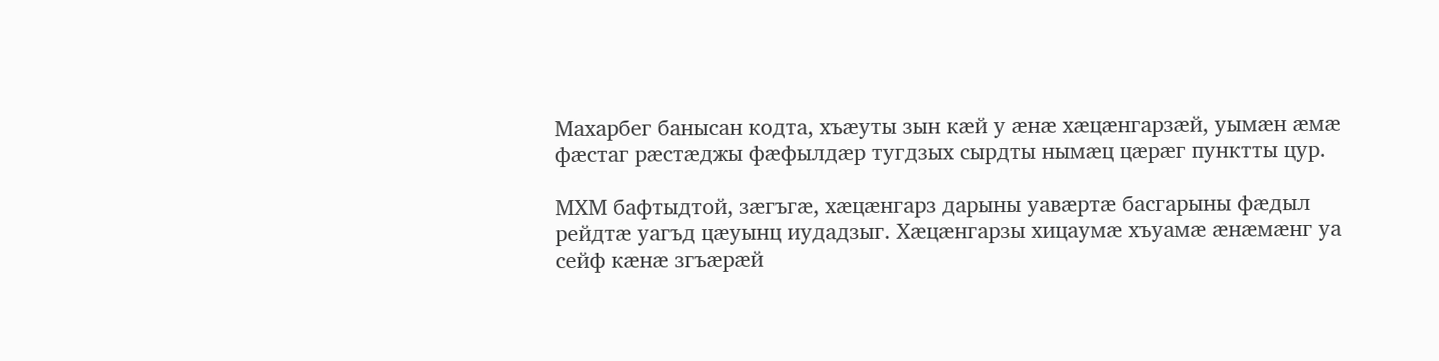Махарбег банысан кодта, хъӕуты зын кӕй у ӕнӕ хӕцӕнгарзӕй, уымӕн ӕмӕ фӕстаг рӕстӕджы фӕфылдӕр тугдзых сырдты нымӕц цӕрӕг пунктты цур.

МХМ бафтыдтой, зӕгъгӕ, хӕцӕнгарз дарыны уавӕртӕ басгарыны фӕдыл рейдтӕ уагъд цӕуынц иудадзыг. Хӕцӕнгарзы хицаумӕ хъуамӕ ӕнӕмӕнг уа сейф кӕнӕ згъӕрӕй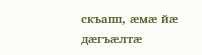скъапп, ӕмӕ йӕ дӕгъӕлтӕ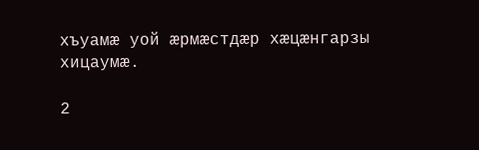хъуамӕ уой ӕрмӕстдӕр хӕцӕнгарзы хицаумӕ.

2